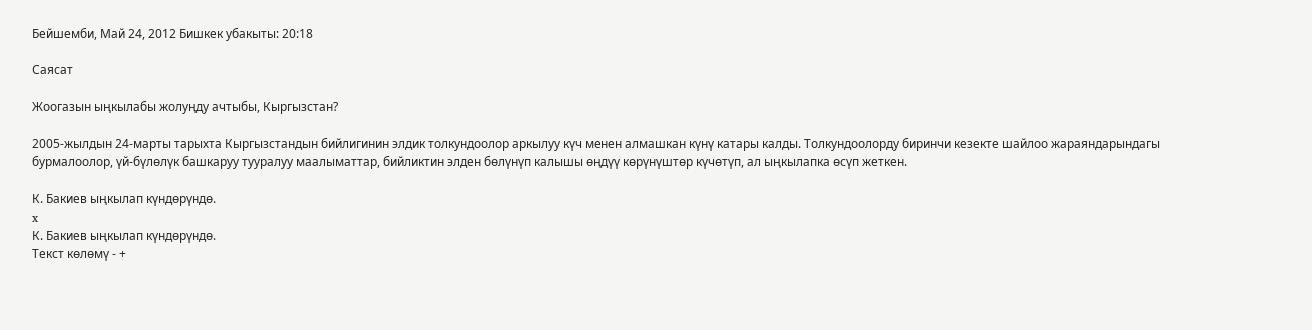Бейшемби, Май 24, 2012 Бишкек убакыты: 20:18

Саясат

Жоогазын ыңкылабы жолуңду ачтыбы, Кыргызстан?

2005-жылдын 24-марты тарыхта Кыргызстандын бийлигинин элдик толкундоолор аркылуу күч менен алмашкан күнү катары калды. Толкундоолорду биринчи кезекте шайлоо жараяндарындагы бурмалоолор, үй-бүлөлүк башкаруу тууралуу маалыматтар, бийликтин элден бөлүнүп калышы өңдүү көрүнүштөр күчөтүп, ал ыңкылапка өсүп жеткен.

К. Бакиев ыңкылап күндөрүндө.
x
К. Бакиев ыңкылап күндөрүндө.
Текст көлөмү - +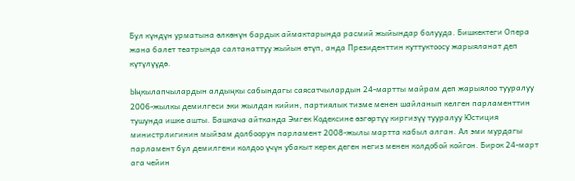Бул күндүн урматына өлкөнүн бардык аймактарында расмий жыйындар болууда. Бишкектеги Опера жана балет театрында салтанаттуу жыйын өтүп, анда Президенттин куттуктоосу жарыяланат деп күтүлүүдө.

Ыңкылапчылардын алдыңкы сабындагы саясатчылардын 24-мартты майрам деп жарыялоо тууралуу 2006-жылкы демилгеси эки жылдан кийин, партиялык тизме менен шайланып келген парламенттин тушунда ишке ашты. Башкача айтканда Эмгек Кодексине өзгөртүү киргизүү тууралуу Юстиция министрлигинин мыйзам долбоорун парламент 2008-жылы мартта кабыл алган. Ал эми мурдагы парламент бул демилгени колдоо үчүн убакыт керек деген негиз менен колдобой койгон. Бирок 24-март ага чейин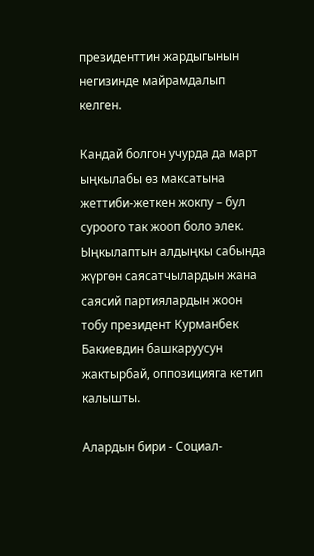президенттин жардыгынын негизинде майрамдалып келген.

Кандай болгон учурда да март ыңкылабы өз максатына жеттиби-жеткен жокпу – бул суроого так жооп боло элек. Ыңкылаптын алдыңкы сабында жүргөн саясатчылардын жана саясий партиялардын жоон тобу президент Курманбек Бакиевдин башкаруусун жактырбай, оппозицияга кетип калышты.

Алардын бири - Социал-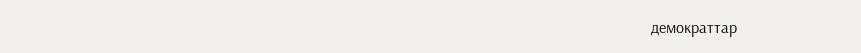демократтар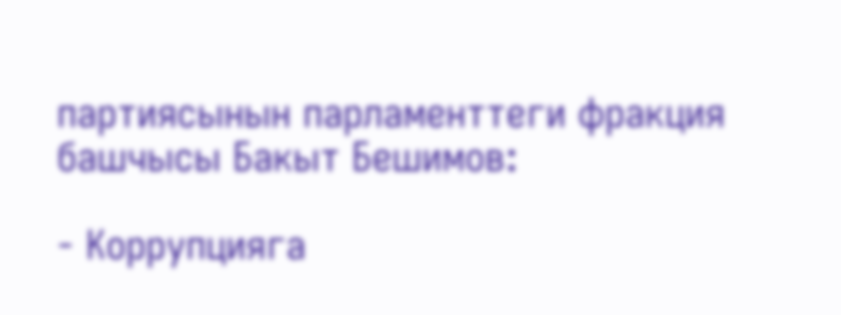партиясынын парламенттеги фракция башчысы Бакыт Бешимов:

- Коррупцияга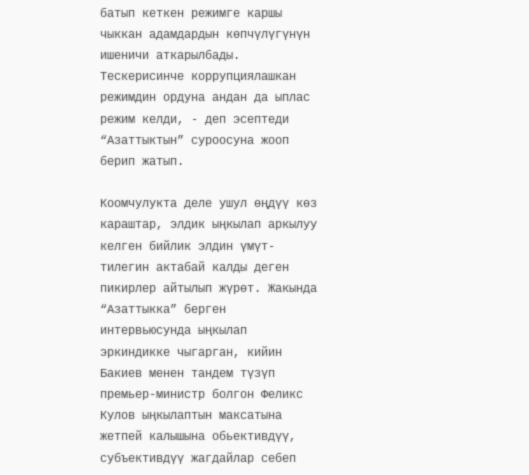батып кеткен режимге каршы чыккан адамдардын көпчүлүгүнүн ишеничи аткарылбады. Тескерисинче коррупциялашкан режимдин ордуна андан да ыплас режим келди, - деп эсептеди “Азаттыктын” суроосуна жооп берип жатып.

Коомчулукта деле ушул өңдүү көз караштар, элдик ыңкылап аркылуу келген бийлик элдин үмүт-тилегин актабай калды деген пикирлер айтылып жүрөт. Жакында “Азаттыкка” берген интервьюсунда ыңкылап эркиндикке чыгарган, кийин Бакиев менен тандем түзүп премьер-министр болгон Феликс Кулов ыңкылаптын максатына жетпей калышына обьективдүү, субъективдүү жагдайлар себеп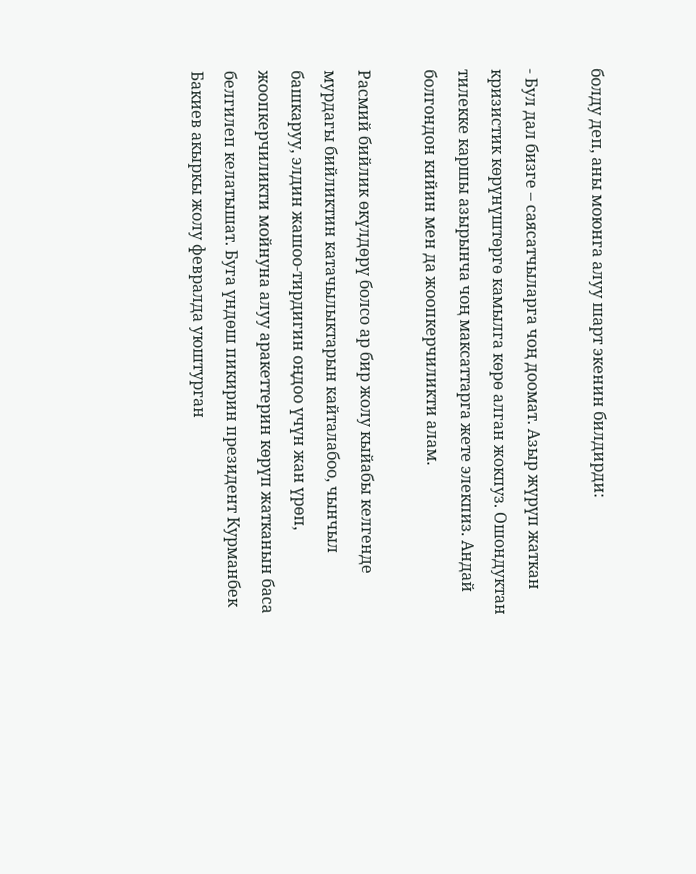болду деп, аны моюнга алуу шарт экенин билдирди:

- Бул дал бизге – саясатчыларга чоң доомат. Азыр жүрүп жаткан кризистик көрүнүштөргө камылга көрө алган жокпуз. Ошондуктан тилекке каршы азырынча чоң максаттарга жете элекпиз. Андай болгондон кийин мен да жоопкерчиликти алам.

Расмий бийлик өкүлдөрү болсо ар бир жолу кыйабы келгенде мурдагы бийликтин катачылыктарын кайталабоо, чынчыл башкаруу, элдин жашоо-тирдигин оңдоо үчүн жан үрөп, жоопкерчиликти мойнуна алуу аракеттерин көрүп жатканын баса белгилеп келатышат. Буга үндөш пикирин президент Курманбек Бакиев акыркы жолу февралда уюштурган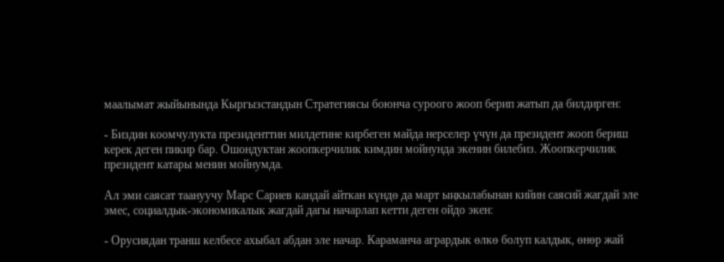маалымат жыйынында Кыргызстандын Стратегиясы боюнча суроого жооп берип жатып да билдирген:

- Биздин коомчулукта президенттин милдетине кирбеген майда нерселер үчүн да президент жооп бериш керек деген пикир бар. Ошондуктан жоопкерчилик кимдин мойнунда экенин билебиз. Жоопкерчилик президент катары менин мойнумда.

Ал эми саясат таануучу Марс Сариев кандай айткан күндө да март ыңкылабынан кийин саясий жагдай эле эмес, социалдык-экономикалык жагдай дагы начарлап кетти деген ойдо экен:

- Орусиядан транш келбесе ахыбал абдан эле начар. Караманча агрардык өлкө болуп калдык, өнөр жай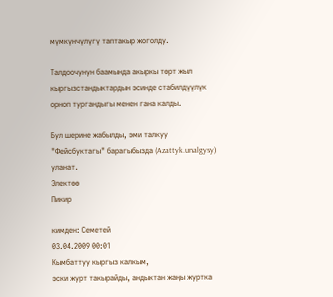мүмкүнчүлүгү таптакыр жоголду.

Талдоочунун баамында акыркы төрт жыл кыргызстандыктардын эсинде стабилдүүлүк орноп тургандыгы менен гана калды.

Бул шерине жабылды, эми талкуу "Фейсбуктагы" барагыбызда (Azattyk.unalgysy) уланат.
Электөө
Пикир

кимден: Семетей
03.04.2009 00:01
Кымбаттуу кыргыз калкым,
эски журт такырайды, андыктан жаңы журтка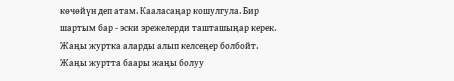көчөйүн деп атам. Кааласаңар кошулгула. Бир шартым бар - эски эрежелерди ташташыңар керек. Жаңы журтка аларды алып келсеңер болбойт. Жаңы журтта баары жаңы болуу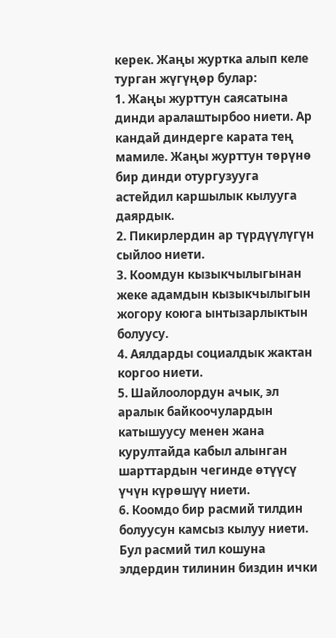керек. Жаңы журтка алып келе турган жүгүңөр булар:
1. Жаңы журттун саясатына динди аралаштырбоо ниети. Ар кандай диндерге карата тең мамиле. Жаңы журттун төрүнө бир динди отургузууга астейдил каршылык кылууга даярдык.
2. Пикирлердин ар түрдүүлүгүн сыйлоо ниети.
3. Коомдун кызыкчылыгынан жеке адамдын кызыкчылыгын жогору коюга ынтызарлыктын болуусу.
4. Аялдарды социалдык жактан коргоо ниети.
5. Шайлоолордун ачык, эл аралык байкоочулардын катышуусу менен жана курултайда кабыл алынган шарттардын чегинде өтүүсү үчүн күрөшүү ниети.
6. Коомдо бир расмий тилдин болуусун камсыз кылуу ниети. Бул расмий тил кошуна элдердин тилинин биздин ички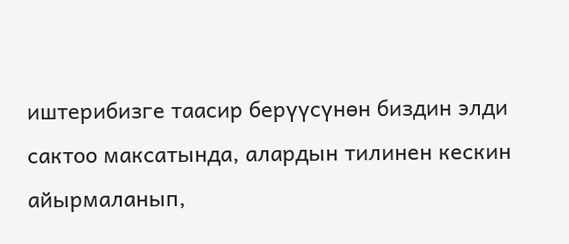иштерибизге таасир берүүсүнөн биздин элди сактоо максатында, алардын тилинен кескин айырмаланып,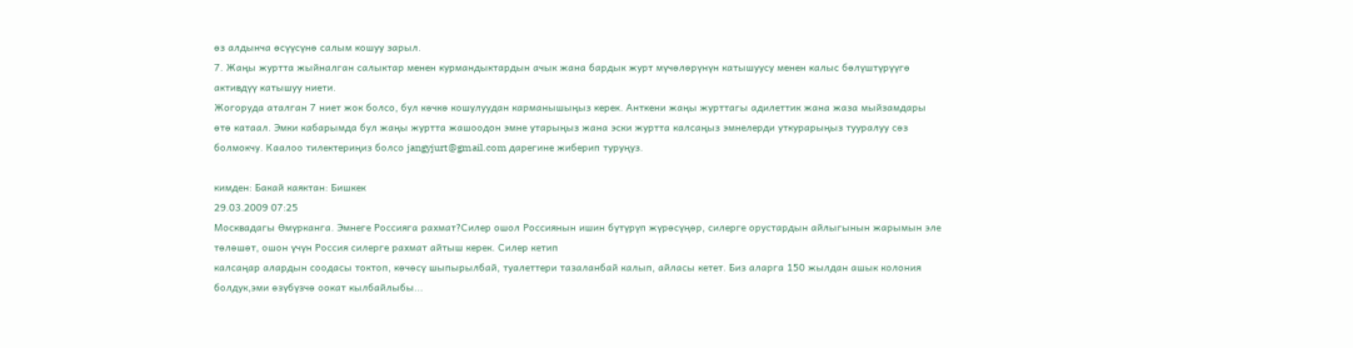өз алдынча өсүүсүнө салым кошуу зарыл.
7. Жаңы журтта жыйналган салыктар менен курмандыктардын ачык жана бардык журт мүчөлөрүнүн катышуусу менен калыс бөлүштүрүүгө активдүү катышуу ниети.
Жогоруда аталган 7 ниет жок болсо, бул көчкө кошулуудан карманышыңыз керек. Анткени жаңы журттагы адилеттик жана жаза мыйзамдары өтө катаал. Эмки кабарымда бул жаңы журтта жашоодон эмне утарыңыз жана эски журтта калсаңыз эмнелерди уткурарыңыз тууралуу сөз болмокчу. Каалоо тилектериңиз болсо jangyjurt@gmail.com дарегине жиберип туруңуз.

кимден: Бакай каяктан: Бишкек
29.03.2009 07:25
Москвадагы Өмүрканга. Эмнеге Россияга рахмат?Силер ошол Россиянын ишин бүтүрүп жүрөсүңөр, силерге орустардын айлыгынын жарымын эле төлөшөт, ошон үчүн Россия силерге рахмат айтыш керек. Силер кетип
калсаңар алардын соодасы токтоп, көчөсү шыпырылбай, туалеттери тазаланбай калып, айласы кетет. Биз аларга 150 жылдан ашык колония болдук,эми өзүбүзчө оокат кылбайлыбы...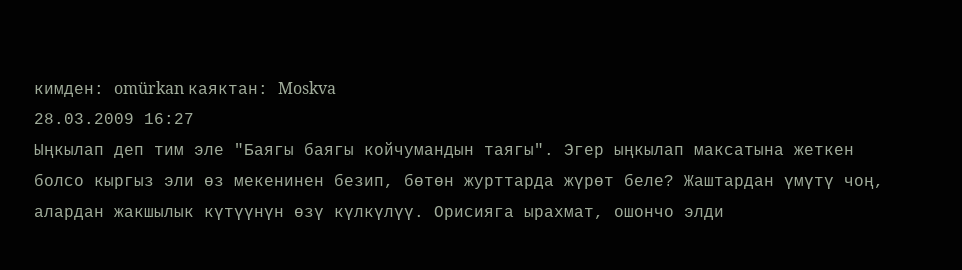кимден: omürkan каяктан: Moskva
28.03.2009 16:27
Ыңкылап деп тим эле "Баягы баягы койчумандын таягы". Эгер ыңкылап максатына жеткен болсо кыргыз эли өз мекенинен безип, бөтөн журттарда жүрөт беле? Жаштардан үмүтү чоң, алардан жакшылык күтүүнүн өзү күлкүлүү. Орисияга ырахмат, ошончо элди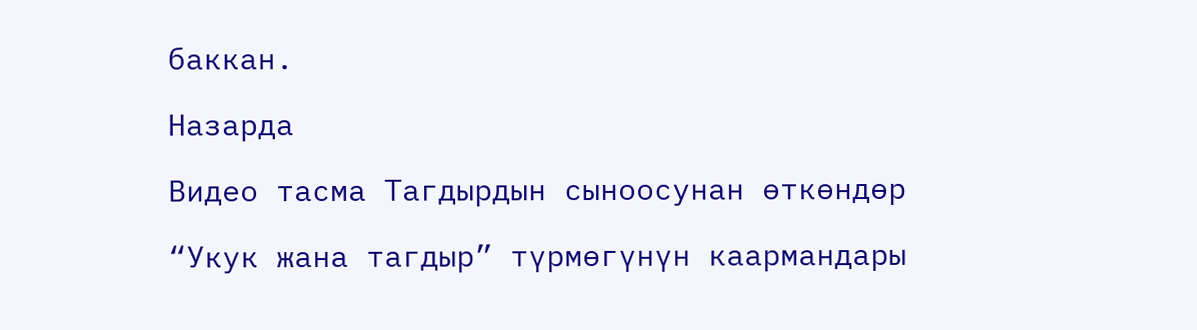баккан.

Назарда

Видео тасма Тагдырдын сыноосунан өткөндөр

“Укук жана тагдыр” түрмөгүнүн каармандары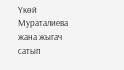Үкөй Мураталиева жана жыгач сатып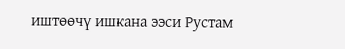иштөөчү ишкана ээси Рустам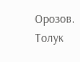Орозов. Толук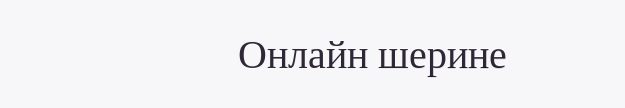Онлайн шерине